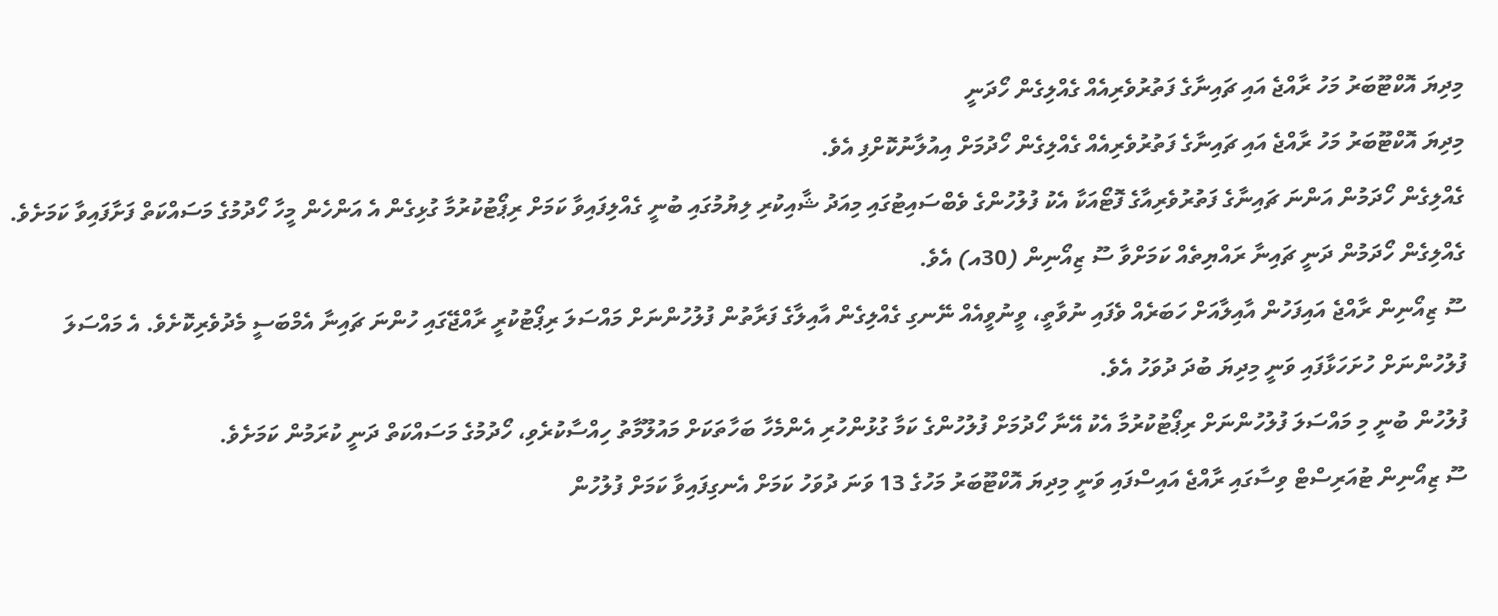މިދިޔަ އޮކްޓޫބަރު މަހު ރާއްޖެ އައި ޗައިނާގެ ފަތުރުވެރިއެއް ގެއްލިގެން ހޯދަނީ
މިދިޔަ އޮކްޓޫބަރު މަހު ރާއްޖެ އައި ޗައިނާގެ ފަތުރުވެރިއެއް ގެއްލިގެން ހޯދުމަށް އިއުލާނުކޮށްފި އެވެ.
ގެއްލިގެން ހޯދަމުން އަންނަ ޗައިނާގެ ފަތުރުވެރިއާގެ ފޮޓޯއަކާ އެކު ފުލުހުންގެ ވެބްސައިޓުގައި މިއަދު ޝާއިކުރި ލިޔުމުގައި ބުނީ ގެއްލިފައިވާ ކަމަށް ރިޕޯޓުކުރުމާ ގުޅިގެން އެ އަންހެން މީހާ ހޯދުމުގެ މަސައްކަތް ފަށާފައިވާ ކަމަށެވެ.
ގެއްލިގެން ހޯދަމުން ދަނީ ޗައިނާ ރައްޔިތެއް ކަމަށްވާ ސޫ ޒިއޯނިން (30އ) އެވެ.
ސޫ ޒިއޯނިން ރާއްޖެ އައިފަހުން އާއިލާއަށް ހަބަރެއް ވެފައި ނުވާތީ، ވީނުވީއެއް ނޭނގި ގެއްލިގެން އާއިލާގެ ފަރާތުން ފުލުހުންނަށް މައްސަލަ ރިޕޯޓުކުރީ ރާއްޖޭގައި ހުންނަ ޗައިނާ އެމްބަސީ މެދުވެރިކޮށެވެ. އެ މައްސަލަ ފުލުހުންނަށް ހުށަހަޅާފައި ވަނީ މިދިޔަ ބުދަ ދުވަހު އެވެ.
ފުލުހުން ބުނީ މި މައްސަލަ ފުލުހުންނަށް ރިޕޯޓުކުރުމާ އެކު އޭނާ ހޯދުމަށް ފުލުހުންގެ ކަމާ ގުޅުންހުރި އެންމެހާ ބަހާތަކަށް މައުލޫމާތު ހިއްސާކުރެވި، ހޯދުމުގެ މަސައްކަތް ދަނީ ކުރަމުން ކަމަށެވެ.
ސޫ ޒިއޯނިން ޓުއަރިސްޓް ވިސާގައި ރާއްޖެ އައިސްފައި ވަނީ މިދިޔަ އޮކްޓޫބަރު މަހުގެ 13 ވަނަ ދުވަހު ކަމަށް އެނގިފައިވާ ކަމަށް ފުލުހުން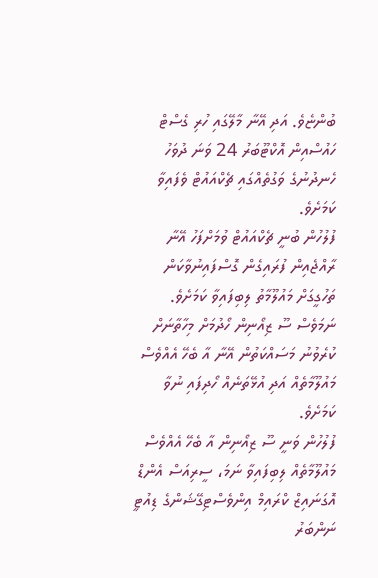ބުންޏެވެ. އަދި އޭނާ މާލޭގައި ހުރި ގެސްޓް ހައުސްއިން އޮކްޓޫބަރު 24 ވަނަ ދުވަހު ހެނދުނުގެ ވަގުތެއްގައި ޗެކްއައުޓް ވެފައިވާ ކަމަށެވެ.
ފުލުހުން ބުނީ ޗެކްއައުޓް ވުމަށްފަހު އޭނާ ރާއްޖެއިން ފުރައިގެން ގޮސްފައިނުވާކަން ތަހުގީގަށް މައުލޫމާތު ލިބިފައިވާ ކަމަށެވެ. ނަމަވެސް ސޫ ޒިއޯނިން ހޯދުމަށް މިހާތާނަށް ކުރެވުނު މަސައްކަތުން އޭނާ އާ ބެހޭ އެއްވެސް މައުލޫމާތެއް އަދި އުޅޭތަނެއް ހޯދިފައި ނުވާ ކަމަށެވެ.
ފުލުހުން ވަނީ ސޫ ޒިއޯނިން އާ ބެހޭ އެއްވެސް މައުލޫމާތެއް ލިބިފައިވާ ނަމަ، ސީރިއަސް އެންޑް އޮގަނައިޒް ކްރައިމް އިންވެސްޓިގޭޝަންގެ ޑިއުޓީ ނަންބަރު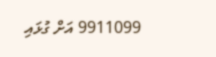9911099 އަށް ގުޅައި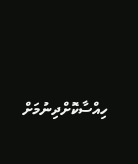ހިއްސާކޮށްދިނުމަށް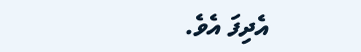އެދިފަ އެވެ.